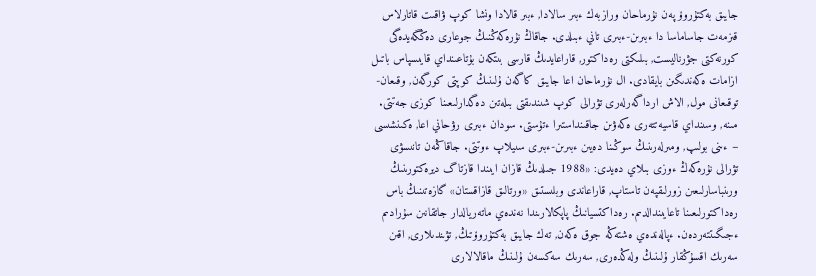جايىق بەكتۇروۆ پەن نۇرماحان ورازبەك ءبىر سالادا, ءبىر قالادا ونشا كوپ ۋاقىت قاتارلاس قىزمەت جاساماسا دا ءبىرىن-ءبىرى تاني ءبىلدى. جاقاڭ نۇرەكەڭنىڭ جوعارى دەڭگەيدەگى كورنەكتى جۋرناليست, بىلىكتى رەداكتور, قاراعايدىڭ قارسى بىتكەن بۇتاعىنداي قايىسپاس باتىل ازامات ەكەندىگىن بايقادى. ال نۇرماحان اعا جايىق كاگەن ۇلىنىڭ كوپتى كورگەن, وقىعان-توقىعانى مول, الاش ارداگەرلەرى تۋرالى كوپ شىندىقتى بىلەتىن دەگدارلىعىنا كوزى جەتتى. مىنە, وسىنداي قاسيەتتەرى ەكەۋىن جاقىنداستىرا ءتۇستى. سودان ءبىرى رۋحاني اعا, ەكىنشىسى – ءىنى بولىپ, ومىرلەرىنىڭ سوڭىنا دەيىن ءبىرىن-ءبىرى سىيلاپ ءوتتى. جاقاڭمەن تانىسۋى تۋرالى نۇرەكەڭ ءوزى بىلاي دەيدى: «1988 جىلدىڭ قازان ايىندا قازتاگ ديرەكتورىنىڭ ورىنباسارلىعىن زورلىقپەن تاستاپ, قاراعاندى وبلىستىق «ورتالىق قازاقستان» گازەتىنىڭ باس رەداكتورلىعىنا تاعايىندالدىم. رەداكتسيانىڭ پاپكالارىندا نەندەي ماتەريالدار جاتقانىن سۇرادىم ءجىگىتتەردەن. ءپالەندەي ەشتەڭە جوق ەكەن, تەك جايىق بەكتۇروۆتىڭ, تۋىندىلارى, اقىن سەرىك اقسۇڭقار ۇلىنىڭ ولەڭدەرى, سەرىك سەكسەن ۇلىنىڭ ماقالالارى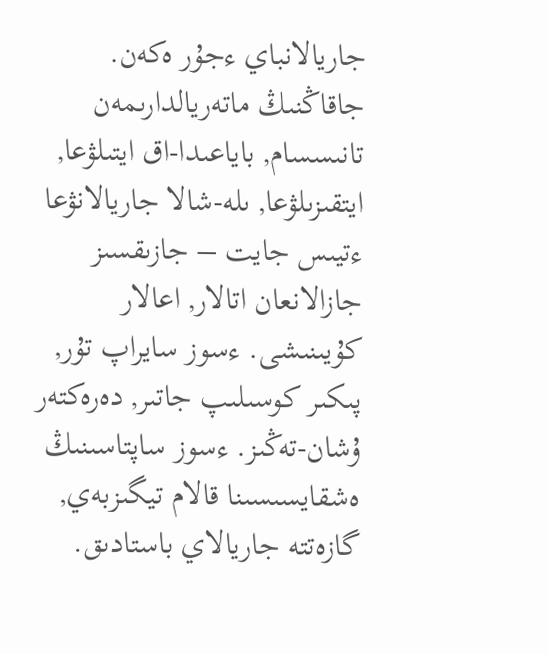جاريالانباي ءجۇر ەكەن. جاقاڭنىڭ ماتەريالدارىمەن تانىسسام, باياعىدا-اق ايتىلۋعا, ايتقىزىلۋعا, ىلە-شالا جاريالانۋعا ءتيىس جايت – جازىقسىز جازالانعان اتالار, اعالار كۇيىنىشى. ءسوز سايراپ تۇر, پىكىر كوسىلىپ جاتىر, دەرەكتەر ۇشان-تەڭىز. ءسوز ساپتاسىنىڭ ەشقايسىسىنا قالام تيگىزبەي, گازەتتە جاريالاي باستادىق.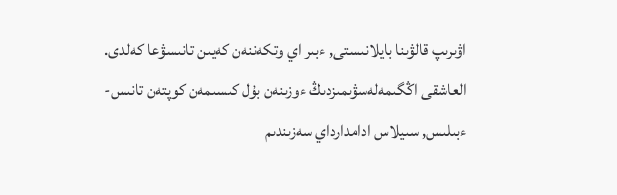اۋىرىپ قالۋىنا بايلانىستى, ءبىر اي وتكەننەن كەيىن تانىسۋعا كەلدى. العاشقى اڭگىمەلەسۋىمىزدىڭ ءوزىنەن بۇل كىسىمەن كوپتەن تانىس-ءبىلىس, سىيلاس ادامدارداي سەزىندىم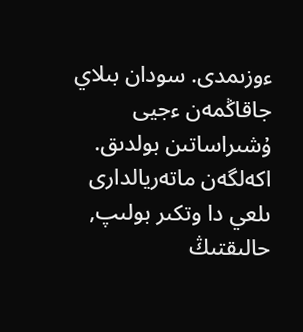ءوزىمدى. سودان بىلاي جاقاڭمەن ءجيى ۇشىراساتىن بولدىق. اكەلگەن ماتەريالدارى ىلعي دا وتكىر بولىپ, حالىقتىڭ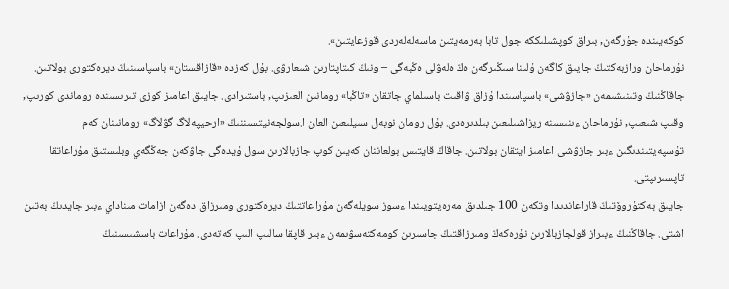كوكەيىندە جۇرگەن, بىراق كوپشىلىككە جول تابا بەرمەيتىن ماسەلەلەردى قوزعايتىن».
نۇرماحان ورازبەكتىڭ جايىق كاگەن ۇلىنا سىڭىرگەن ەڭ ەلەۋلى ەڭبەگى – ونىڭ كىتاپتارىن شىعارۋى. بۇل كەزدە «قازاقستان» باسپاسىنىڭ ديرەكتورى بولاتىن. جاقاڭنىڭ وتىنىشىمەن «جازۋشى» باسپاسىندا ۇزاق ۋاقىت باسىلماي جاتقان «تاڭبا» رومانىن العىزىپ, باستىرادى. جايىق اعامىز كوزى تىرىسىندە روماندى كورىپ, وقىپ شىعىپ, نۇرماحان ءىنىسىنە ريزاشىلىعىن بىلدىرەدى. بۇل رومان نوبەل سىيلىعىن العان ا.سولجەنيتسىننىڭ «ارحيپەلاگ گۋلاگ» رومانىنان كەم تۇسپەيتىندىگىن ءبىر جازۋشى اعامىز ايتقان بولاتىن. جاقاڭ قايتىس بولعاننان كەيىن كوپ جازبالارىن سول ۇيدەگى جاۋكەن جەڭگەي وبلىستىق مۇراعاتقا تاپسىرىپتى.
جايىق بەكتۇروۆتىڭ قاراعاندىدا وتكەن 100 جىلدىق مەرەيتويىندا ءسوز سويلەگەن مۇراعاتتىڭ ديرەكتورى ومىرزاق دەگەن ازامات مىناداي ءبىر جايدىڭ بەتىن اشتى. جاقاڭنىڭ ءبىراز قولجازبالارىن نۇرەكەڭ ومىرزاقتىڭ جاسىرىن كومەكتەسۋىمەن ءبىر قاپقا سالىپ الىپ كەتەدى. مۇراعات باسشىسىنىڭ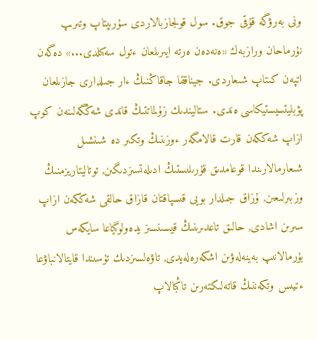ونى بەرۋگە قۇقى جوق. سول قولجازبالاردى سۇرىپتاپ وتىرىپ نۇرماحان ورازبەك «ەنەدەن ەرتە ايىرىلعان ءتول سەكىلدى...» دەگەن اتپەن كىتاپ شىعاردى. جيناققا جاقاڭنىڭ ءار جىلدارى جازىلعان پۋبليتسيستيكاسى ەندى. ستاليندىك زۇلماتتىڭ قاندى شەڭگەلىنەن كوپ ازاپ شەككەن قارت قالامگەر ءوزىنىڭ وتكىر دە شىنشىل شىعارمالارىندا قوعامدىق قۇرىلىستىڭ ادىلەتسىزدىگىن, توتاليتاريزمنىڭ وزبىرلىعىن, ۇزاق جىلدار بويى قىسپاقتان قازاق حالقى شەككەن ازاپ سىرىن اشادى, حالىق تاعدىرىنىڭ قيسىنسىز يدەولوگياعا سايكەس بۇرمالانىپ بەينەلەۋىن اشكەرەلەيدى, تاۋەلسىزدىك تۇسىندا قايتالانباۋعا ءتيىس وتكەننىڭ قاتەلىكتەرىن تاڭبالاپ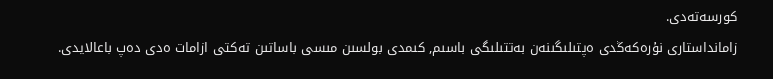كورسەتەدى.
زامانداستارى نۇرەكەڭدى ەپتىلىگىنەن بەتتىلىگى باسىم, كىمدى بولسىن مىسى باساتىن تەكتى ازامات ەدى دەپ باعالايدى.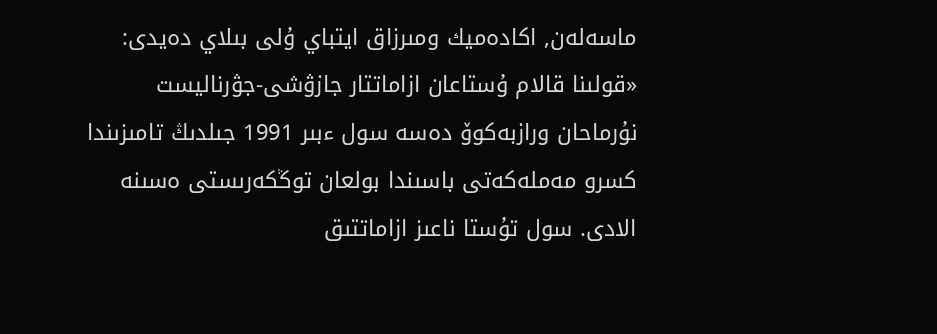ماسەلەن, اكادەميك ومىرزاق ايتباي ۇلى بىلاي دەيدى: «قولىنا قالام ۇستاعان ازاماتتار جازۋشى-جۋرناليست نۇرماحان ورازبەكوۆ دەسە سول ءبىر 1991 جىلدىڭ تامىزىندا كسرو مەملەكەتى باسىندا بولعان توڭكەرىستى ەسىنە الادى. سول تۇستا ناعىز ازاماتتىق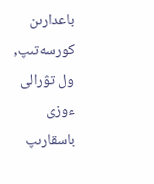باعدارىن كورسەتىپ, ول تۋرالى ءوزى باسقارىپ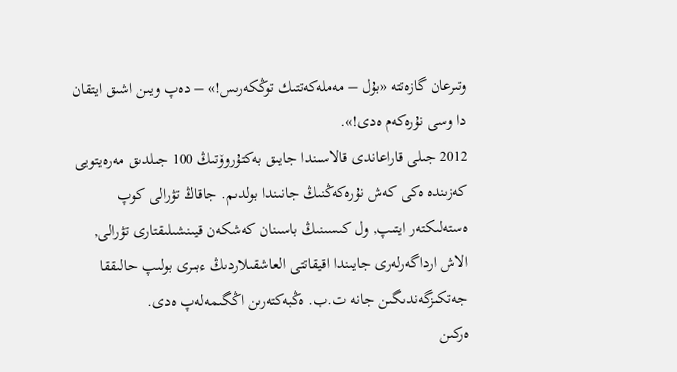وتىرعان گازەتتە «بۇل – مەملەكەتتىك توڭكەرىس!» – دەپ ويىن اشىق ايتقان دا وسى نۇرەكەم ەدى!».
2012 جىلى قاراعاندى قالاسىندا جايىق بەكتۇروۆتىڭ 100 جىلدىق مەرەيتويى كەزىندە ەكى كەش نۇرەكەڭنىڭ جانىندا بولدىم. جاقاڭ تۋرالى كوپ ەستەلىكتەر ايتىپ, ول كىسىنىڭ باسىنان كەشكەن قيىنشىلىقتارى تۋرالى, الاش ارداگەرلەرى جايىندا اقيقاتتى العاشقىلاردىڭ ءبىرى بولىپ حالىققا جەتكىزگەندىگىن جانە ت.ب. ەڭبەكتەرىن اڭگىمەلەپ ەدى.
ەركىن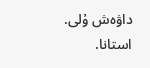داۋەش ۇلى.
استانا.